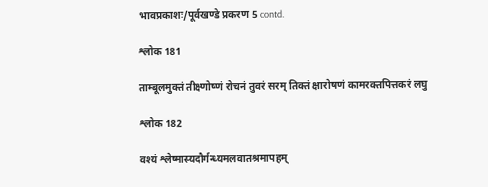भावप्रकाशः/पूर्वखण्डे प्रकरण‌ 5 contd.

श्लोक 181

ताम्बूलमुक्तं तीक्ष्णोष्णं रोचनं तुवरं सरम् तिक्तं क्षारोषणं कामरक्तपित्तकरं लघु

श्लोक 182

वश्यं श्लेष्मास्यदौर्गन्ध्यमलवातश्रमापहम्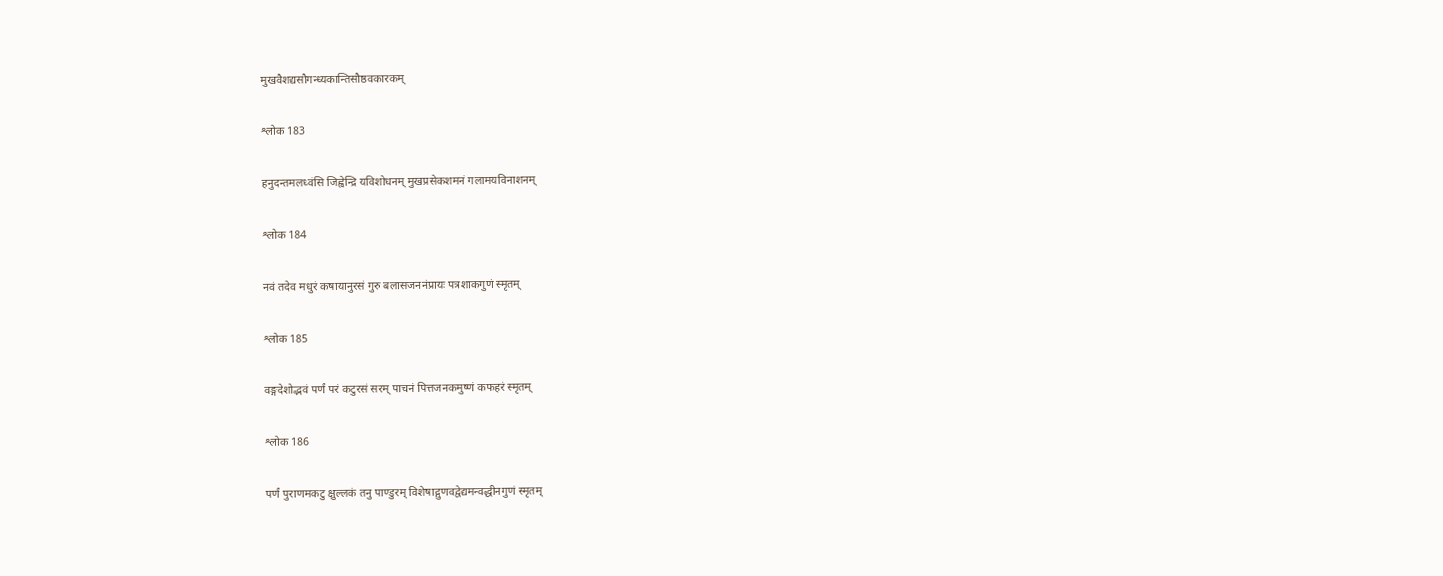मुखवैशद्यसौगन्ध्यकान्तिसौष्ठवकारकम्

श्लोक 183

हनुदन्तमलध्वंसि जिह्वेन्द्रि यविशोधनम् मुखप्रसेकशमनं गलामयविनाशनम्

श्लोक 184

नवं तदेव मधुरं कषायानुरसं गुरु बलासजननंप्रायः पत्रशाकगुणं स्मृतम्

श्लोक 185

वङ्गदेशोद्भवं पर्णं परं कटुरसं सरम् पाचनं पित्तजनकमुष्णं कफहरं स्मृतम्

श्लोक 186

पर्णं पुराणमकटु क्षुल्लकं तनु पाण्डुरम् विशेषाद्गुणवद्वेद्यमन्वद्धीनगुणं स्मृतम्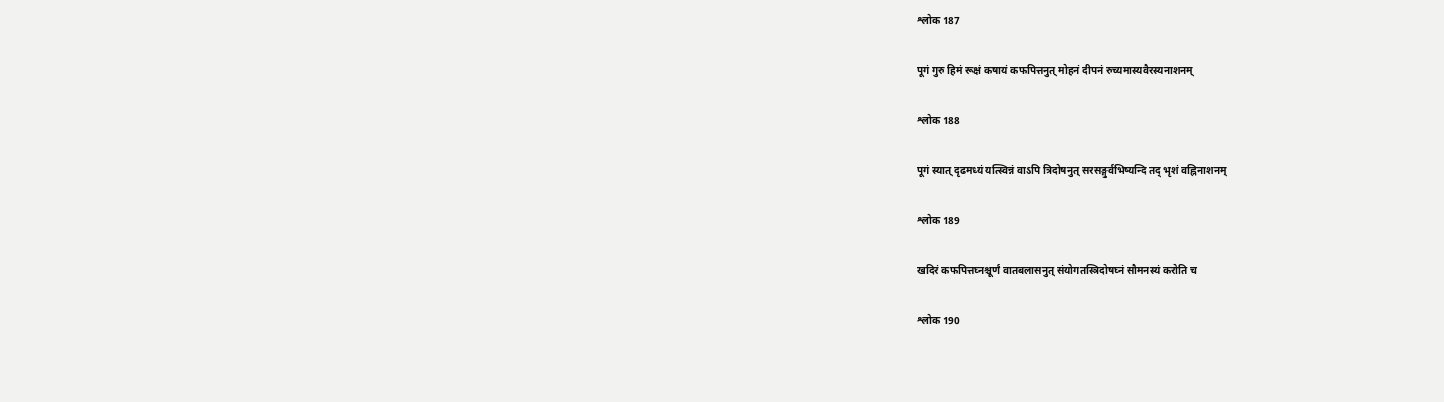श्लोक 187

पूगं गुरु हिमं रूक्षं कषायं कफपित्तनुत् मोहनं दीपनं रुच्यमास्यवैरस्यनाशनम्

श्लोक 188

पूगं स्यात् दृढमध्यं यत्स्विन्नं वाऽपि त्रिदोषनुत् सरसङ्गुर्वभिष्यन्दि तद् भृशं वह्निनाशनम्

श्लोक 189

खदिरं कफपित्तघ्नश्चूर्णं वातबलासनुत् संयोगतस्त्रिदोषघ्नं सौमनस्यं करोति च

श्लोक 190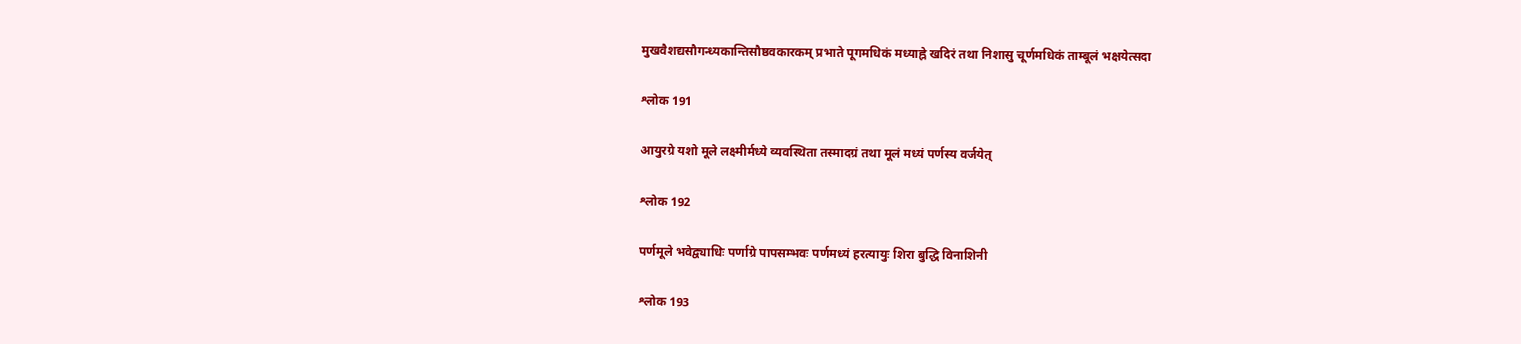मुखवैशद्यसौगन्ध्यकान्तिसौष्ठवकारकम् प्रभाते पूगमधिकं मध्याह्ने खदिरं तथा निशासु चूर्णमधिकं ताम्बूलं भक्षयेत्सदा

श्लोक 191

आयुरग्रे यशो मूले लक्ष्मीर्मध्ये व्यवस्थिता तस्मादग्रं तथा मूलं मध्यं पर्णस्य वर्जयेत्

श्लोक 192

पर्णमूले भवेद्व्याधिः पर्णाग्रे पापसम्भवः पर्णमध्यं हरत्यायुः शिरा बुद्धि विनाशिनी

श्लोक 193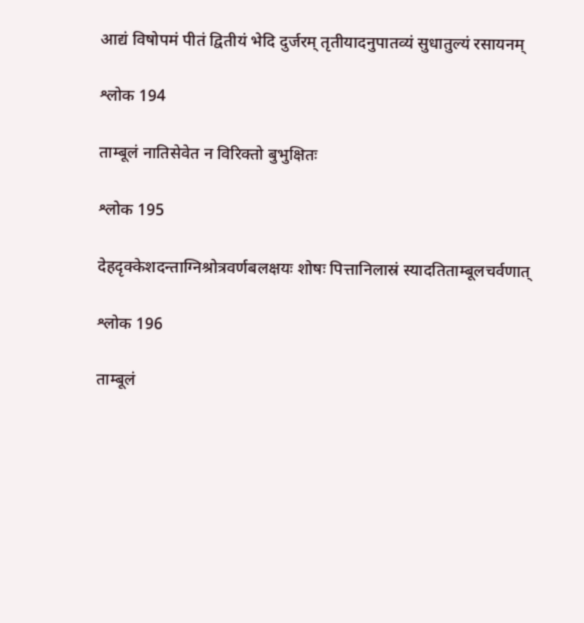आद्यं विषोपमं पीतं द्वितीयं भेदि दुर्जरम् तृतीयादनुपातव्यं सुधातुल्यं रसायनम्

श्लोक 194

ताम्बूलं नातिसेवेत न विरिक्तो बुभुक्षितः

श्लोक 195

देहदृक्केशदन्ताग्निश्रोत्रवर्णबलक्षयः शोषः पित्तानिलास्रं स्यादतिताम्बूलचर्वणात्

श्लोक 196

ताम्बूलं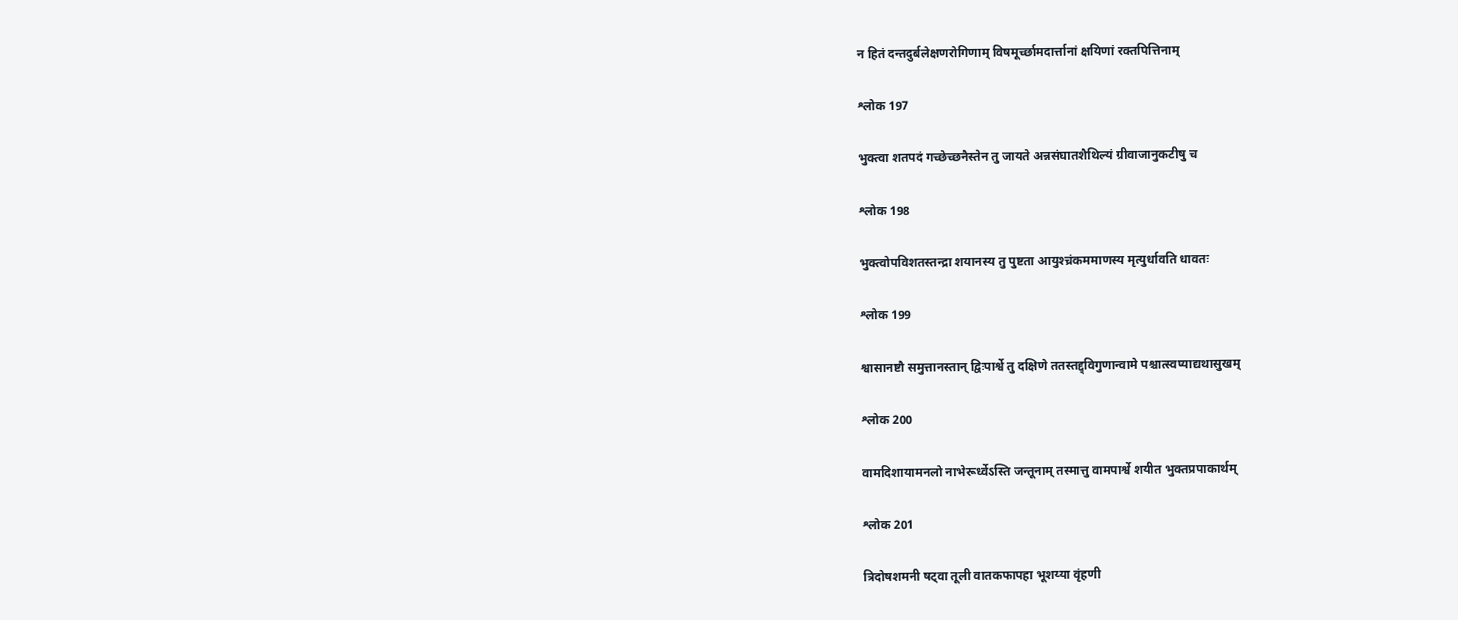न हितं दन्तदुर्बलेक्षणरोगिणाम् विषमूर्च्छामदार्त्तानां क्षयिणां रक्तपित्तिनाम्

श्लोक 197

भुक्त्वा शतपदं गच्छेच्छनैस्तेन तु जायते अन्नसंघातशैथिल्यं ग्रीवाजानुकटीषु च

श्लोक 198

भुक्त्वोपविशतस्तन्द्रा शयानस्य तु पुष्टता आयुश्च्रंकममाणस्य मृत्युर्धावति धावतः

श्लोक 199

श्वासानष्टौ समुत्तानस्तान् द्विःपार्श्वे तु दक्षिणे ततस्तद्द्विगुणान्वामे पश्चात्स्वप्याद्यथासुखम्

श्लोक 200

वामदिशायामनलो नाभेरूर्ध्वेऽस्ति जन्तूनाम् तस्मात्तु वामपार्श्वे शयीत भुक्तप्रपाकार्थम्

श्लोक 201

त्रिदोषशमनी षट्वा तूली वातकफापहा भूशय्या वृंहणी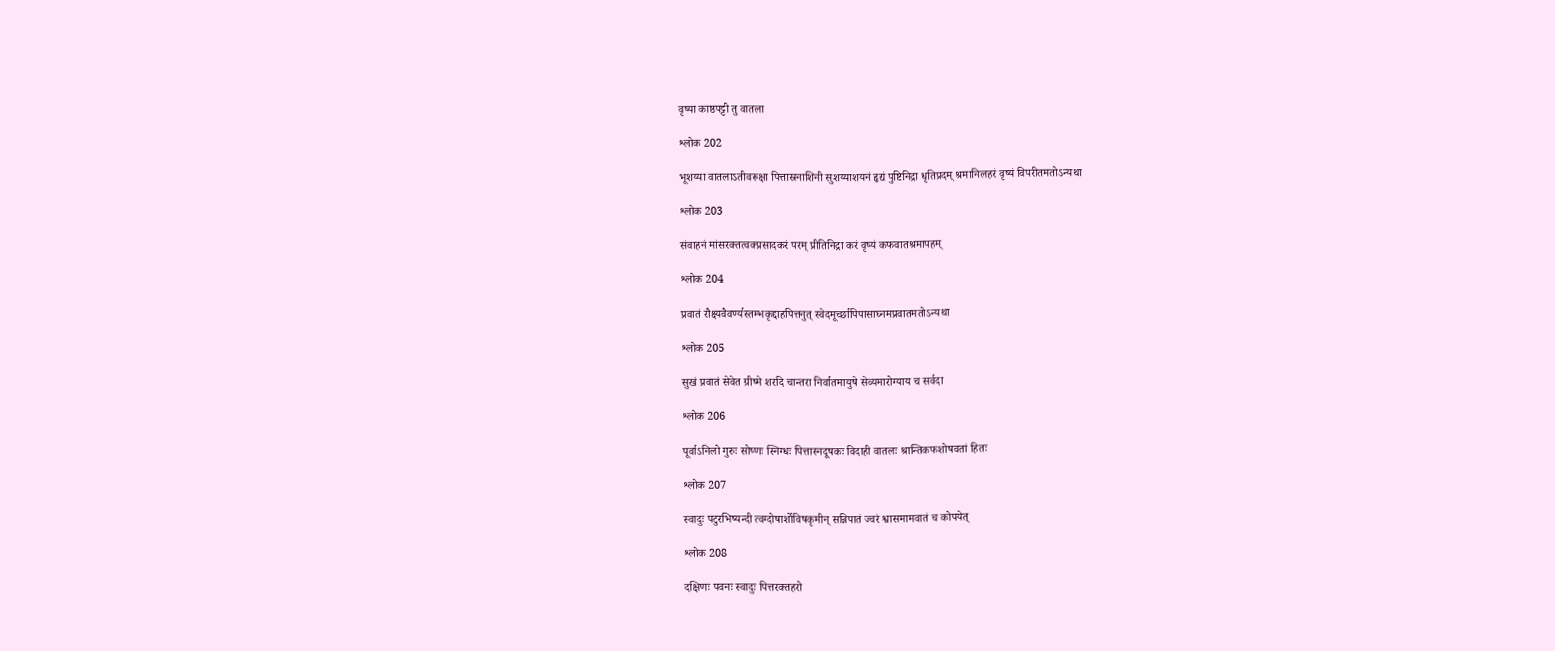वृष्या काष्ठपट्टी तु वातला

श्लोक 202

भूशय्या वातलाऽतीवरूक्षा पित्तास्रनाशिनी सुशय्याशयनं हृद्यं पुष्टिनिद्रा धृतिप्रदम् श्रमानिलहरं वृष्यं विपरीतमतोऽन्यथा

श्लोक 203

संवाहनं मांसरक्तत्वक्प्रसादकरं परम् प्रीतिनिद्रा करं वृष्यं कफवातश्रमापहम्

श्लोक 204

प्रवातं रौक्ष्यवैवर्ण्यस्तम्भकृद्दाहपित्तनुत् स्वेदमूर्च्छापिपासाघ्नमप्रवातमतोऽन्यथा

श्लोक 205

सुखं प्रवातं सेवेत ग्रीष्मे शरदि चान्तरा निर्वातमायुषे सेव्यमारोग्याय च सर्वदा

श्लोक 206

पूर्वाऽनिलो गुरुः सोष्णः स्निग्धः पित्तास्नदूषकः विदाही वातलः श्रान्तिकफशोषवतां हितः

श्लोक 207

स्वादुः पटुरभिष्यन्दी त्वग्दोषार्शोविषकृमीन् सन्निपातं ज्वरं श्वासमामवातं च कोपयेत्

श्लोक 208

दक्षिणः पवनः स्वादुः पित्तरक्तहरो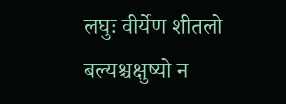लघुः वीर्येण शीतलो बल्यश्चक्षुष्यो न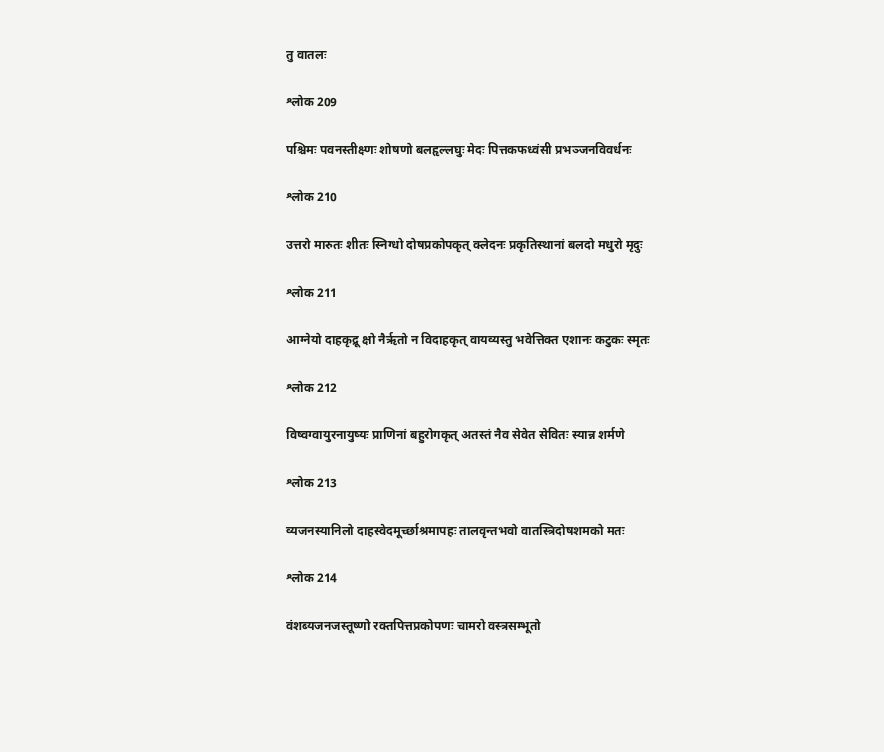तु वातलः

श्लोक 209

पश्चिमः पवनस्तीक्ष्णः शोषणो बलहृल्लघुः मेदः पित्तकफध्वंसी प्रभञ्जनविवर्धनः

श्लोक 210

उत्तरो मारुतः शीतः स्निग्धो दोषप्रकोपकृत् क्लेदनः प्रकृतिस्थानां बलदो मधुरो मृदुः

श्लोक 211

आग्नेयो दाहकृद्रू क्षो नैरृतो न विदाहकृत् वायव्यस्तु भवेत्तिक्त एशानः कटुकः स्मृतः

श्लोक 212

विष्वग्वायुरनायुष्यः प्राणिनां बहुरोगकृत् अतस्तं नैव सेवेत सेवितः स्यान्न शर्मणे

श्लोक 213

व्यजनस्यानिलो दाहस्वेदमूर्च्छाश्रमापहः तालवृन्तभवो वातस्त्रिदोषशमको मतः

श्लोक 214

वंशब्यजनजस्तूष्णो रक्तपित्तप्रकोपणः चामरो वस्त्रसम्भूतो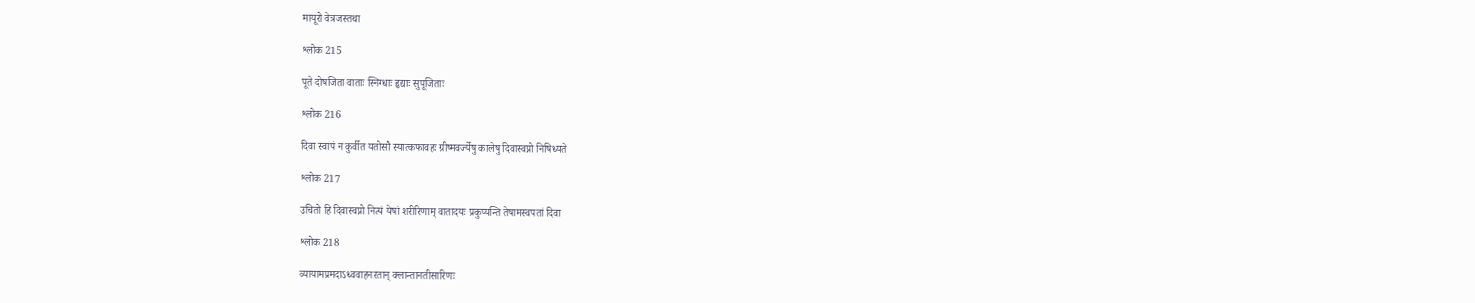मायूरो वेत्रजस्तथा

श्लोक 215

पूते दोषजिता वाताः स्निग्धाः हृद्याः सुपूजिताः

श्लोक 216

दिवा स्वापं न कुर्वीत यतोसौ स्यात्कफावहः ग्रीष्मवर्ज्येषु कालेषु दिवास्वप्नो निषिध्यते

श्लोक 217

उचितो हि दिवास्वप्नो नित्यं येषां शरीरिणाम् वातादयः प्रकुप्यन्ति तेषामस्वपतां दिवा

श्लोक 218

व्यायामप्रमदाऽध्ववाहनरतान् क्लान्तानतीसारिणः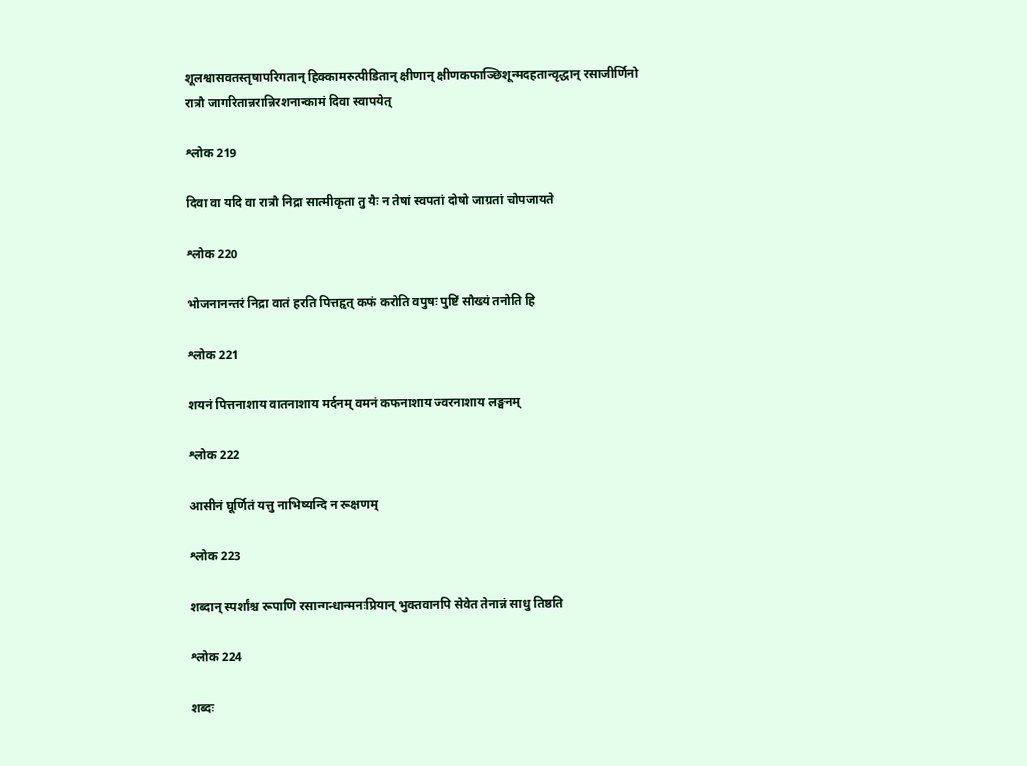शूलश्वासवतस्तृषापरिगतान् हिक्कामरुत्पीडितान् क्षीणान् क्षीणकफाञ्छिशून्मदहतान्वृद्धान् रसाजीर्णिनो रात्रौ जागरितान्नरान्निरशनान्कामं दिवा स्वापयेत्

श्लोक 219

दिवा वा यदि वा रात्रौ निद्रा सात्मीकृता तु यैः न तेषां स्वपतां दोषो जाग्रतां चोपजायते

श्लोक 220

भोजनानन्तरं निद्रा वातं हरति पित्तहृत् कफं करोति वपुषः पुष्टिं सौख्यं तनोति हि

श्लोक 221

शयनं पित्तनाशाय वातनाशाय मर्दनम् वमनं कफनाशाय ज्वरनाशाय लङ्घनम्

श्लोक 222

आसीनं घूर्णितं यत्तु नाभिष्यन्दि न रूक्षणम्

श्लोक 223

शब्दान् स्पर्शांश्च रूपाणि रसान्गन्धान्मनःप्रियान् भुक्तवानपि सेवेत तेनान्नं साधु तिष्ठति

श्लोक 224

शब्दः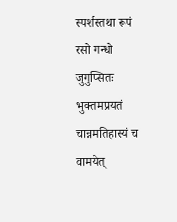स्पर्शस्तथा रूपं रसो गन्धो जुगुप्सितः भुक्तमप्रयतं चान्नमतिहास्यं च वामयेत्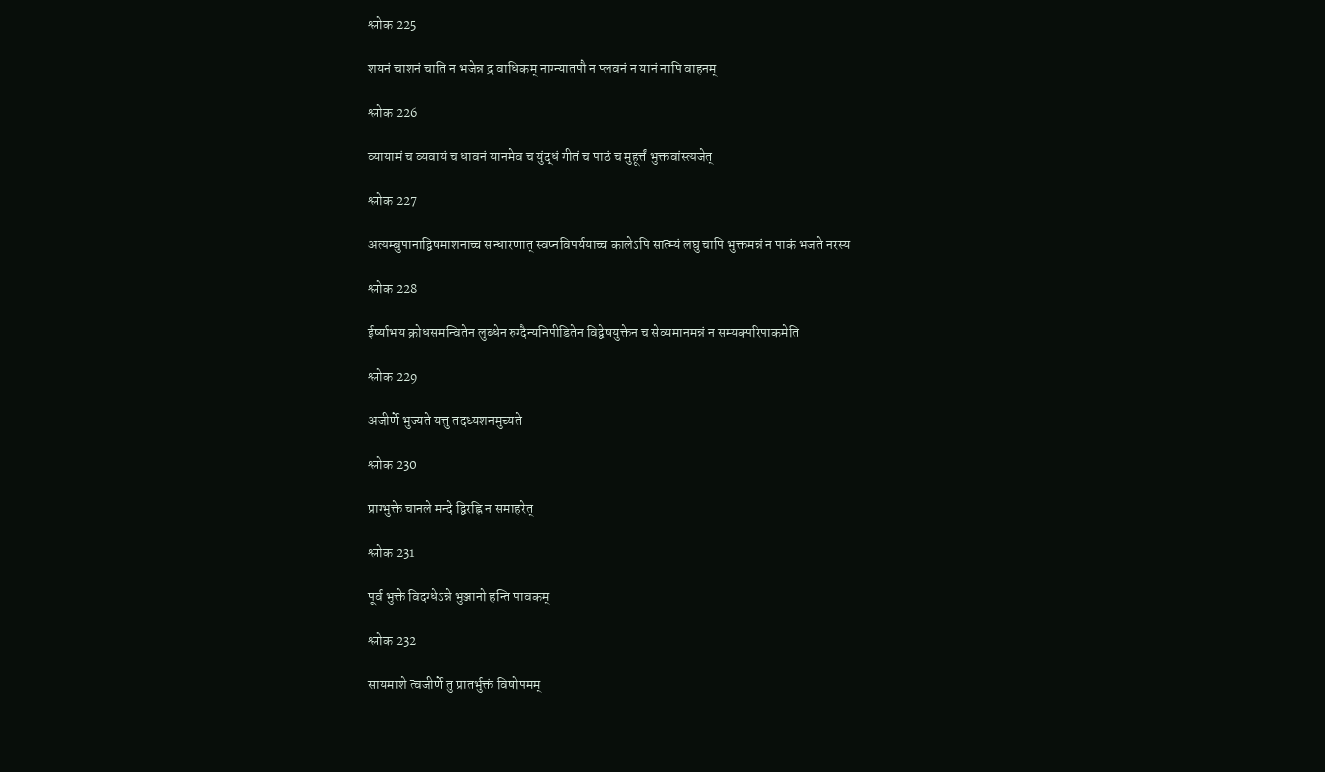श्लोक 225

शयनं चाशनं चाति न भजेन्न द्र वाधिकम् नाग्न्यातपौ न प्लवनं न यानं नापि वाहनम्

श्लोक 226

व्यायामं च व्यवायं च धावनं यानमेव च युंद्धं गीतं च पाठं च मुहूर्त्तं भुक्तवांस्त्यजेत्

श्लोक 227

अत्यम्बुपानाद्विषमाशनाच्च सन्धारणात् स्वप्नविपर्ययाच्च कालेऽपि सात्म्यं लघु चापि भुक्तमन्नं न पाकं भजते नरस्य

श्लोक 228

ईर्ष्याभय क्रोधसमन्वितेन लुब्धेन रुग्दैन्यनिपीडितेन विद्वेषयुक्तेन च सेव्यमानमन्नं न सम्यक्परिपाकमेति

श्लोक 229

अजीर्णे भुज्यते यत्तु तदध्यशनमुच्यते

श्लोक 230

प्राग्भुक्ते चानले मन्दे द्विरह्नि न समाहरेत्

श्लोक 231

पूर्व भुक्ते विदग्धेऽन्ने भुञ्जानो हन्ति पावकम्

श्लोक 232

सायमाशे त्वजीर्णे तु प्रातर्भुक्तं विषोपमम्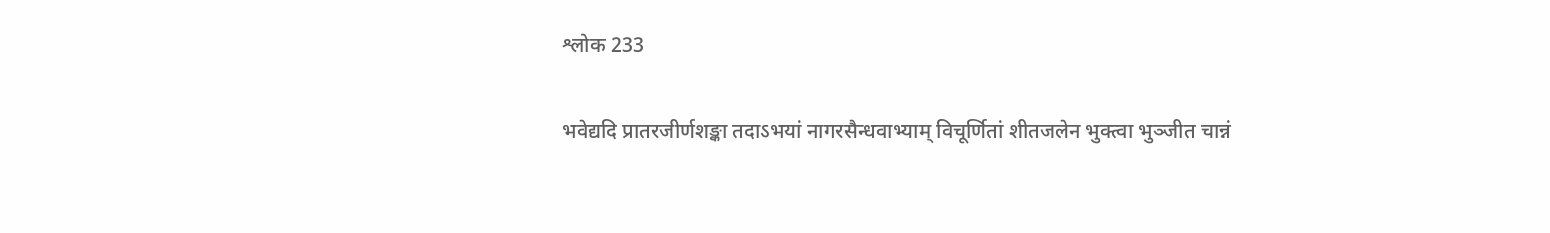श्लोक 233

भवेद्यदि प्रातरजीर्णशङ्का तदाऽभयां नागरसैन्धवाभ्याम् विचूर्णितां शीतजलेन भुक्त्वा भुञ्जीत चान्नं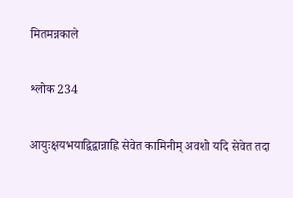मितमन्नकाले

श्लोक 234

आयुःक्षयभयाद्विद्वान्नाह्नि सेवेत कामिनीम् अवशो यदि सेवेत तदा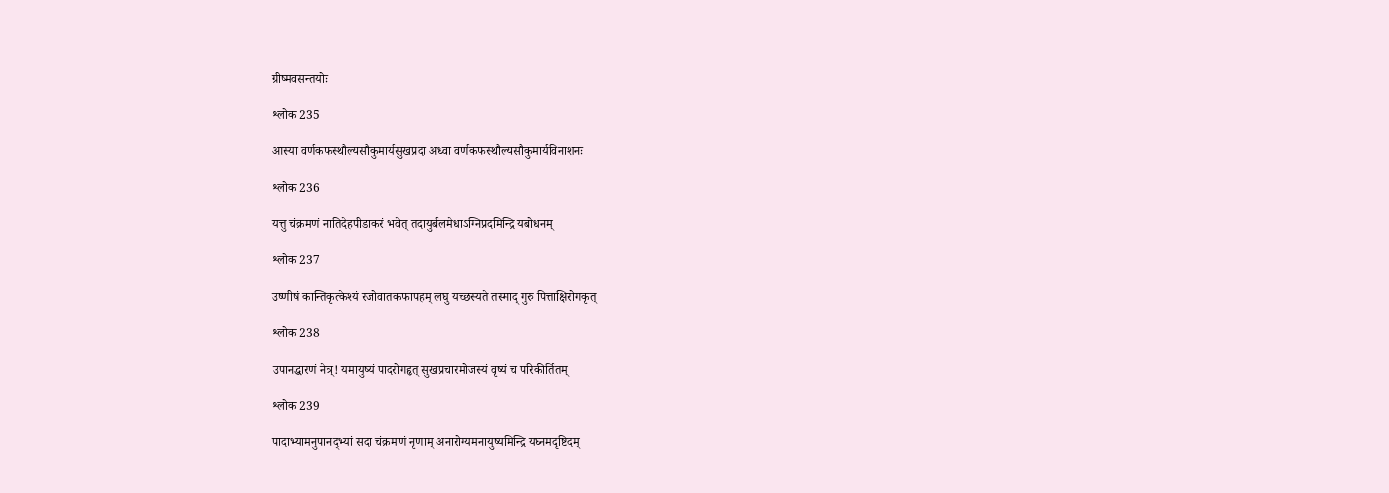ग्रीष्मवसन्तयोः

श्लोक 235

आस्या वर्णकफस्थौल्यसौकुमार्यसुखप्रदा अध्वा वर्णकफस्थौल्यसौकुमार्यविनाशनः

श्लोक 236

यत्तु चंक्रमणं नातिदेहपीडाकरं भवेत् तदायुर्बलमेधाऽग्निप्रदमिन्द्रि यबोधनम्

श्लोक 237

उष्णीषं कान्तिकृत्केश्यं रजोवातकफापहम् लघु यच्छस्यते तस्माद् गुरु पित्ताक्षिरोगकृत्

श्लोक 238

उपानद्धारणं नेत्र्! यमायुष्यं पादरोगहृत् सुखप्रचारमोजस्यं वृष्यं च परिकीर्तितम्

श्लोक 239

पादाभ्यामनुपानद्भ्यां सदा चंक्रमणं नृणाम् अनारोग्यमनायुष्यमिन्द्रि यघ्नमदृष्टिदम्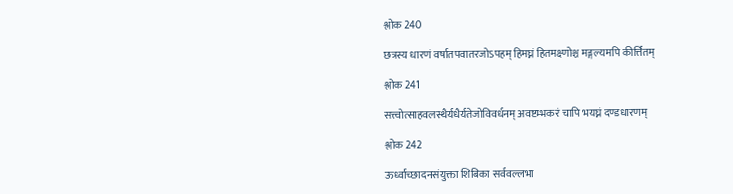श्लोक 240

छत्रस्य धारणं वर्षातपवातरजोऽपहम् हिमघ्नं हितमक्ष्णोश्च मङ्गल्यमपि कीर्त्तितम्

श्लोक 241

सत्त्वोत्साहवलस्थैर्यधैर्यतेजोविवर्धनम् अवष्टम्भकरं चापि भयघ्नं दण्डधारणम्

श्लोक 242

ऊर्ध्वाच्छादनसंयुक्ता शिबिका सर्ववल्लभा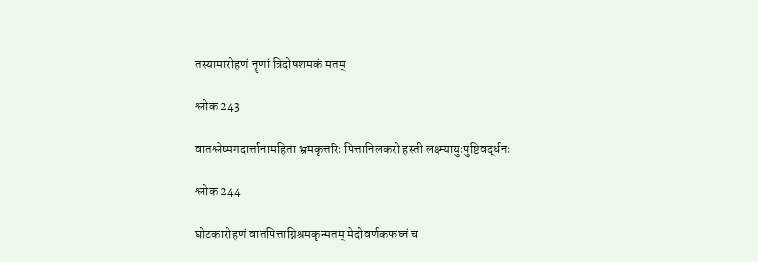तस्यामारोहणं नॄणां त्रिदोषशमकं मतम्

श्लोक 243

वातश्लेष्मगदार्त्तानामहिता भ्रमकृत्तरिः पित्तानिलकरो हस्ती लक्ष्म्यायुःपुष्टिवर्द्धनः

श्लोक 244

घोटकारोहणं वातपित्ताग्निश्रमकृन्मतम् मेदोवर्णकफघ्नं च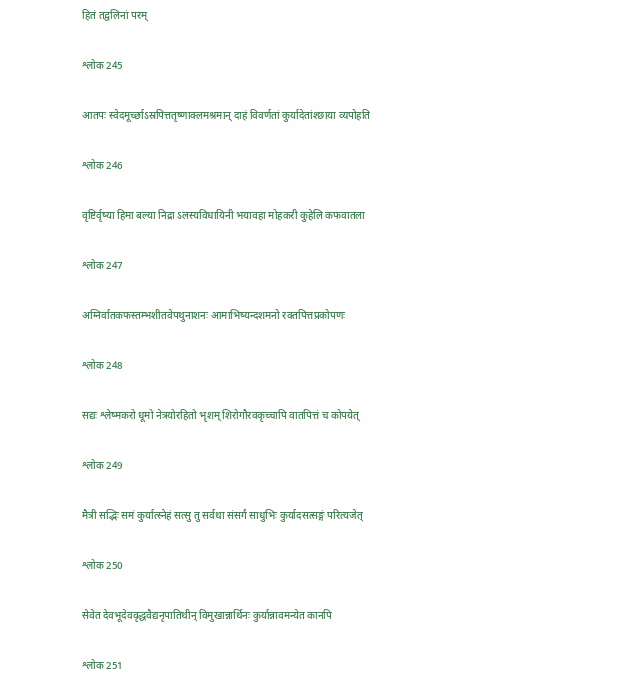हितं तद्वलिनां परम्

श्लोक 245

आतपः स्वेदमूर्च्छाऽस्रपित्ततृष्णाक्लमश्रमान् दाहं विवर्णतां कुर्यादेतांश्छाया व्यपोहति

श्लोक 246

वृष्टिर्वृष्या हिमा बल्या निद्रा ऽलस्यविधायिनी भयावहा मोहकरी कुहेलि कफवातला

श्लोक 247

अग्निर्वातकफस्तम्भशीतवेपथुनाशनः आमाभिष्यन्दशमनो रक्तपित्तप्रकोपणः

श्लोक 248

सद्यः श्लेष्मकरो धूमो नेत्रयोरहितो भृशम् शिरोगौरवकृच्चापि वातपित्तं च कोपयेत्

श्लोक 249

मैत्री सद्भिः समं कुर्यात्स्नेहं सत्सु तु सर्वथा संसर्गं साधुभिः कुर्यादसत्सङ्गं परित्यजेत्

श्लोक 250

सेवेत देवभूदेववृद्धवैद्यनृपातिथीन् विमुखान्नार्थिनः कुर्यान्नावमन्येत कानपि

श्लोक 251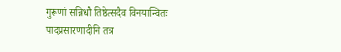गुरूणां सन्निधौ तिष्ठेत्सदैव विनयान्वितः पादप्रसारणादीनि तत्र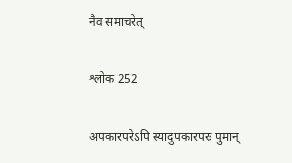नैव समाचरेत्

श्लोक 252

अपकारपरेऽपि स्यादुपकारपरः पुमान्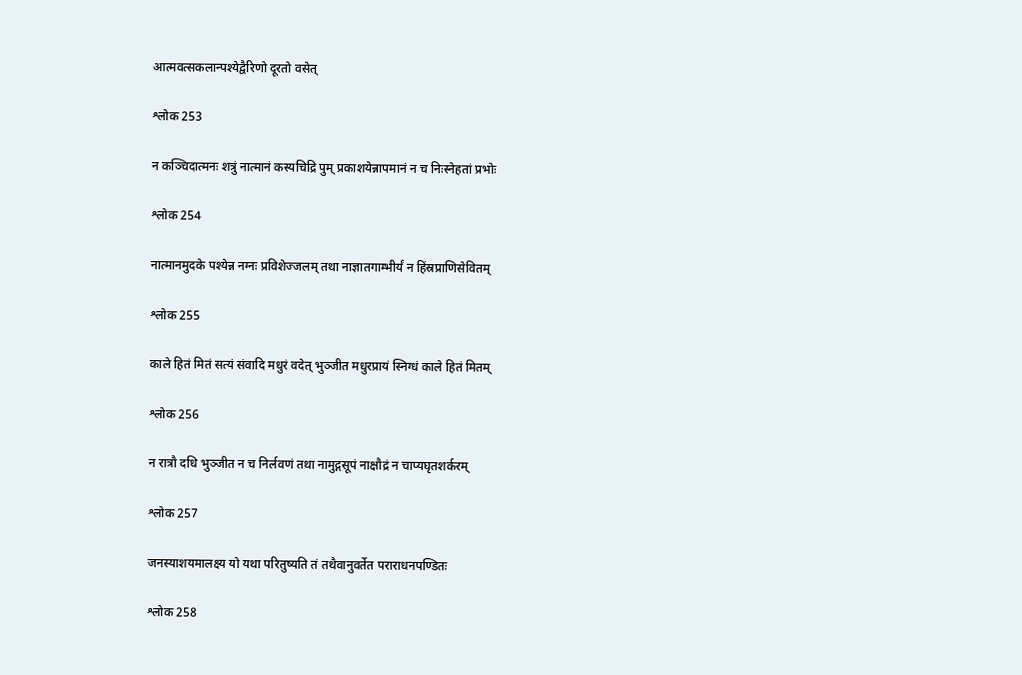आत्मवत्सकलान्पश्येद्वैरिणो दूरतो वसेत्

श्लोक 253

न कञ्चिदात्मनः शत्रुं नात्मानं कस्यचिद्रि पुम् प्रकाशयेन्नापमानं न च निःस्नेहतां प्रभोः

श्लोक 254

नात्मानमुदके पश्येन्न नग्नः प्रविशेज्जलम् तथा नाज्ञातगाम्भीर्यं न हिंस्रप्राणिसेवितम्

श्लोक 255

काले हितं मितं सत्यं संवादि मधुरं वदेत् भुञ्जीत मधुरप्रायं स्निग्धं काले हितं मितम्

श्लोक 256

न रात्रौ दधि भुञ्जीत न च निर्लवणं तथा नामुद्गसूपं नाक्षौद्रं न चाप्यघृतशर्करम्

श्लोक 257

जनस्याशयमालक्ष्य यो यथा परितुष्यति तं तथैवानुवर्तेत पराराधनपण्डितः

श्लोक 258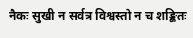नैकः सुखी न सर्वत्र विश्वस्तो न च शङ्कितः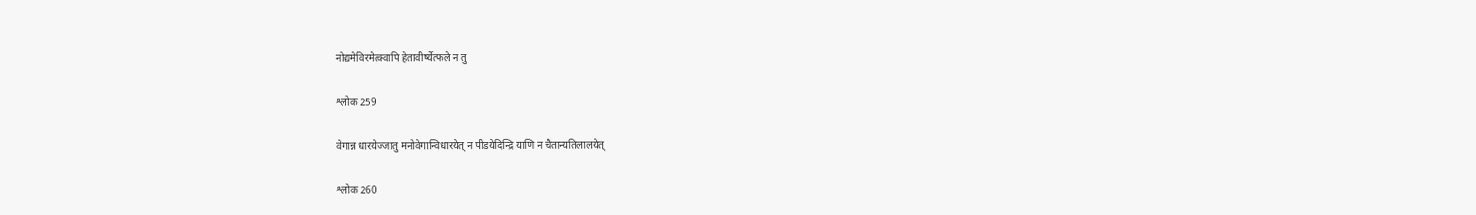नोद्यमेविरमेत्क्वापि हेतावीर्ष्येत्फले न तु

श्लोक 259

वेगान्न धारयेज्जातु मनोवेगान्विधारयेत् न पीडयेदिन्द्रि याणि न चैतान्यतिलालयेत्

श्लोक 260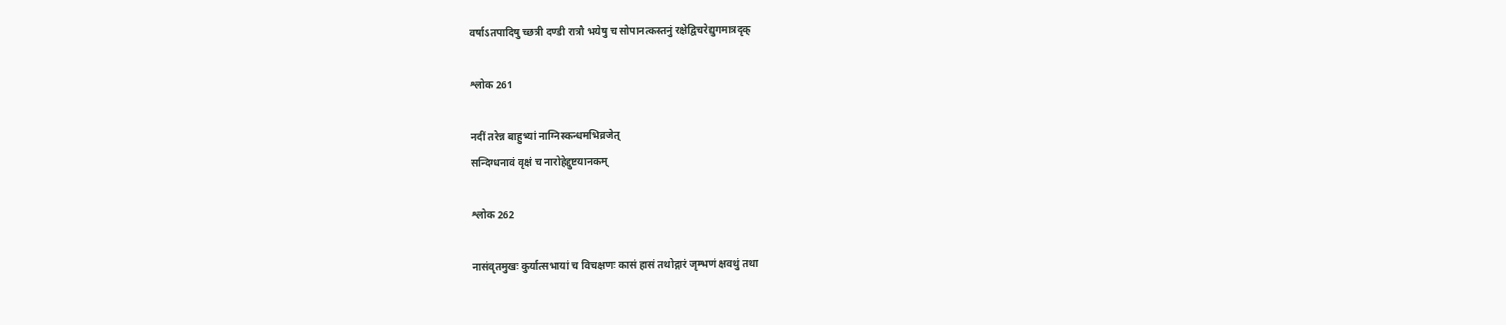वर्षाऽतपादिषु च्छत्री दण्डी रात्रौ भयेषु च सोपानत्कस्तनुं रक्षेद्विचरेद्युगमात्रदृक्

श्लोक 261

नदीं तरेन्न बाहुभ्यां नाग्निस्कन्धमभिव्रजेत्
सन्दिग्धनावं वृक्षं च नारोहेद्दुष्टयानकम्

श्लोक 262

नासंवृतमुखः कुर्यात्सभायां च विचक्षणः कासं हासं तथोद्गारं जृम्भणं क्षवथुं तथा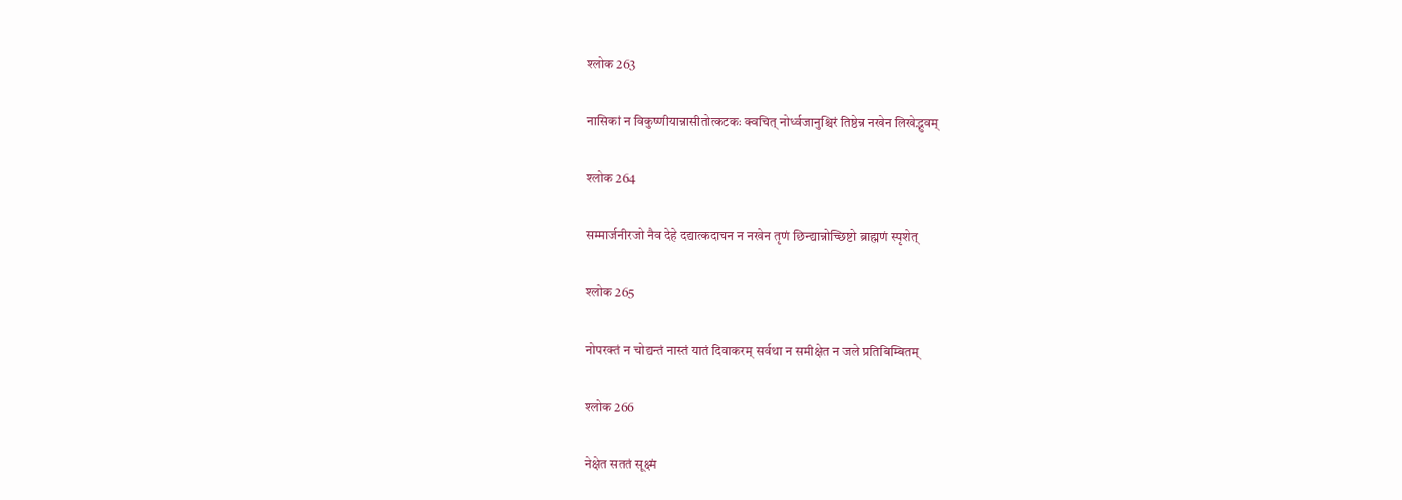श्लोक 263

नासिकां न विकुष्णीयान्नासीतोत्कटकः क्वचित् नोर्ध्वजानुश्चिरं तिष्ठेन्न नखेन लिखेद्भुवम्

श्लोक 264

सम्मार्जनीरजो नैव देहे दद्यात्कदाचन न नखेन तृणं छिन्द्यान्नोच्छिष्टो ब्राह्मणं स्पृशेत्

श्लोक 265

नोपरक्तं न चोद्यन्तं नास्तं यातं दिवाकरम् सर्वथा न समीक्षेत न जले प्रतिबिम्बितम्

श्लोक 266

नेक्षेत सततं सूक्ष्मं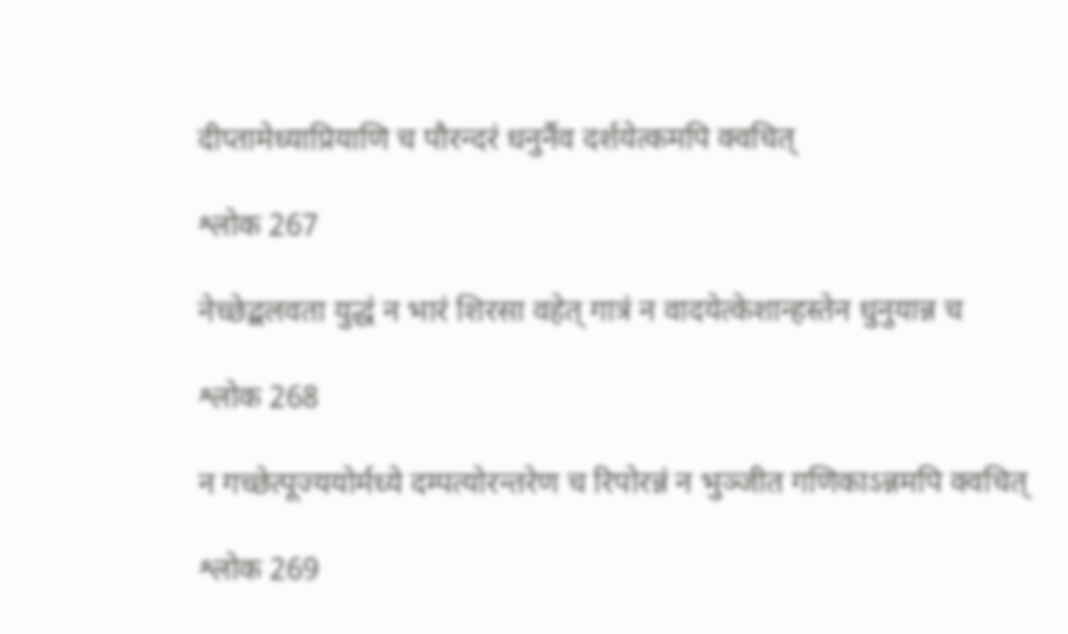दीप्तामेध्याप्रियाणि च पौरन्दरं धनुर्नैव दर्शयेत्कमपि क्वचित्

श्लोक 267

नेच्छेद्बलवता युद्धं न भारं शिरसा वहेत् गात्रं न वादयेत्केशान्हस्तेन धुनुयान्न च

श्लोक 268

न गच्छेत्पूज्ययोर्मध्ये दम्पत्योरन्तरेण च रिपोरन्नं न भुञ्जीत गणिकाऽन्नमपि क्वचित्

श्लोक 269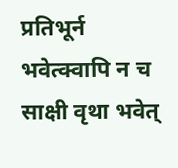प्रतिभूर्न भवेत्क्वापि न च साक्षी वृथा भवेत्